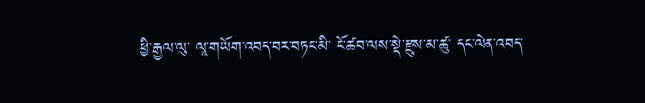ཕྱི་རྒྱལ་ལུ་ ལཱ་གཡོག་འབད་བར་བཏང་མི་ ངོ་ཚབ་ལས་སྡེ་རྫུས་མ་ཚུ་ དང་ལེན་འབད་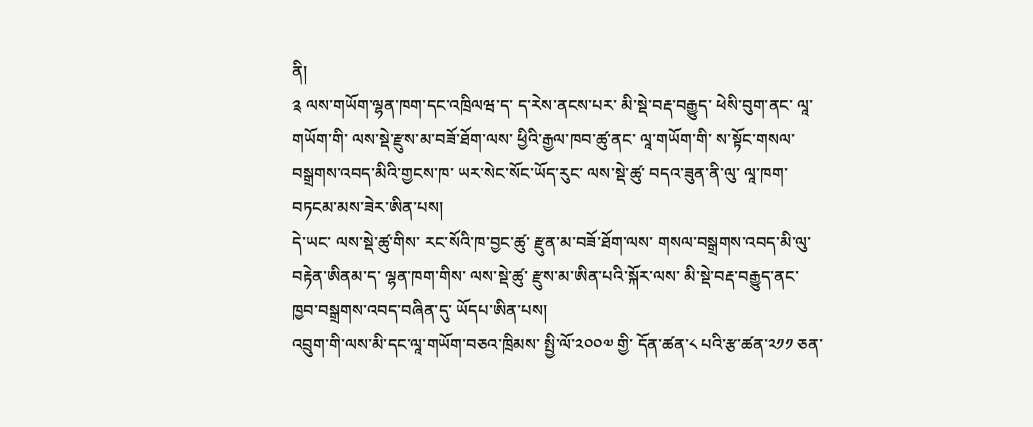ནི།
༉ ལས་གཡོག་ལྷན་ཁག་དང་འཁྲིལཝ་ད་ ད་རེས་ནངས་པར་ མི་སྡེ་བརྡ་བརྒྱུད་ ཕེསི་བུག་ནང་ ལཱ་གཡོག་གི་ ལས་སྡེ་རྫུས་མ་བཟོ་ཐོག་ལས་ ཕྱིའི་རྒྱལ་ཁབ་ཚུ་ནང་ ལཱ་གཡོག་གི་ ས་སྟོང་གསལ་བསྒྲགས་འབད་མིའི་གྱངས་ཁ་ ཡར་སེང་སོང་ཡོད་རུང་ ལས་སྡེ་ཚུ་ བདའ་ཟུན་ནི་ལུ་ ལཱ་ཁག་བཏངམ་མས་ཟེར་ཨིན་པས།
དེ་ཡང་ ལས་སྡེ་ཚུ་གིས་ རང་སོའི་ཁ་བྱང་ཚུ་ རྫུན་མ་བཟོ་ཐོག་ལས་ གསལ་བསྒྲགས་འབད་མི་ལུ་བརྟེན་ཨིནམ་ད་ ལྷན་ཁག་གིས་ ལས་སྡེ་ཚུ་ རྫུས་མ་ཨིན་པའི་སྐོར་ལས་ མི་སྡེ་བརྡ་བརྒྱུད་ནང་ ཁྱབ་བསྒྲགས་འབད་བཞིན་དུ་ ཡོདཔ་ཨིན་པས།
འབྲུག་གི་ལས་མི་དང་ལཱ་གཡོག་བཅའ་ཁྲིམས་ སྤྱི་ལོ་༢༠༠༧ གྱི་ དོན་ཚན་༨ པའི་རྩ་ཚན་༢༡༡ ཅན་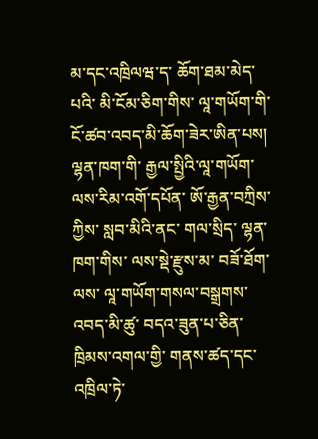མ་དང་འཁྲིལཝ་ད་ ཆོག་ཐམ་མེད་པའི་ མི་ངོམ་ཅིག་གིས་ ལཱ་གཡོག་གི་ ངོ་ཚབ་འབད་མི་ཆོག་ཟེར་ཨིན་པས།
ལྷན་ཁག་གི་ རྒྱལ་སྤྱིའི་ལཱ་གཡོག་ལས་རིམ་འགོ་དཔོན་ ཨོ་རྒྱན་བཀྲིས་ཀྱིས་ སླབ་མིའི་ནང་ གལ་སྲིད་ ལྷན་ཁག་གིས་ ལས་སྡེ་རྫུས་མ་ བཟོ་ཐོག་ལས་ ལཱ་གཡོག་གསལ་བསྒྲགས་འབད་མི་ཚུ་ བདའ་ཟུན་པ་ཅིན་ ཁྲིམས་འགལ་གྱི་ གནས་ཚད་དང་འཁྲིལ་ཏེ་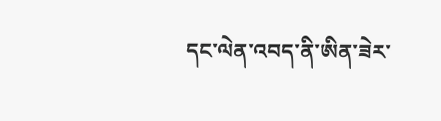དང་ལེན་འབད་ནི་ཨིན་ཟེར་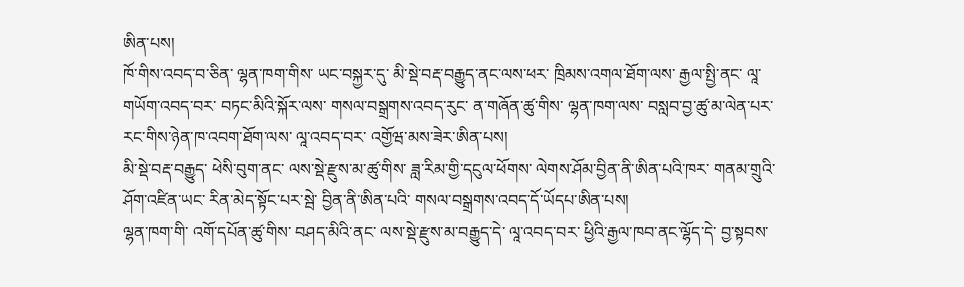ཨིན་པས།
ཁོ་གིས་འབད་བ་ཅིན་ ལྷན་ཁག་གིས་ ཡང་བསྐྱར་དུ་ མི་སྡེ་བརྡ་བརྒྱུད་ནང་ལས་ཕར་ ཁྲིམས་འགལ་ཐོག་ལས་ རྒྱལ་སྤྱི་ནང་ ལཱ་གཡོག་འབད་བར་ བཏང་མིའི་སྐོར་ལས་ གསལ་བསྒྲགས་འབད་རུང་ ན་གཞོན་ཚུ་གིས་ ལྷན་ཁག་ལས་ བསླབ་བྱ་ཚུ་མ་ལེན་པར་ རང་གིས་ཉེན་ཁ་འབག་ཐོག་ལས་ ལཱ་འབད་བར་ འགྱོཝ་མས་ཟེར་ཨིན་པས།
མི་སྡེ་བརྡ་བརྒྱུད་ ཕེསི་བུག་ནང་ ལས་སྡེ་རྫུས་མ་ཚུ་གིས་ ཟླ་རིམ་གྱི་དངུལ་ཕོགས་ ལེགས་ཤོམ་བྱིན་ནི་ཨིན་པའི་ཁར་ གནམ་གྲུའི་ཤོག་འཛིན་ཡང་ རིན་མེད་སྟོང་པར་སྦེ་ བྱིན་ནི་ཨིན་པའི་ གསལ་བསྒྲགས་འབད་དོ་ཡོདཔ་ཨིན་པས།
ལྷན་ཁག་གི་ འགོ་དཔོན་ཚུ་གིས་ བཤད་མིའི་ནང་ ལས་སྡེ་རྫུས་མ་བརྒྱུད་དེ་ ལཱ་འབད་བར་ ཕྱིའི་རྒྱལ་ཁབ་ནང་ལྷོད་དེ་ བྱ་སྟབས་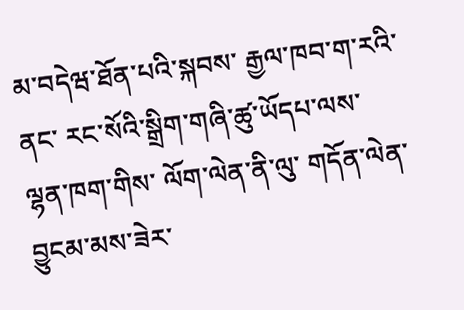མ་བདེཝ་ཐོན་པའི་སྐབས་ རྒྱལ་ཁབ་ག་རའི་ནང་ རང་སོའི་སྒྲིག་གཞི་ཚུ་ཡོདཔ་ལས་ ལྷན་ཁག་གིས་ ལོག་ལེན་ནི་ལུ་ གདོན་ལེན་བྱུངམ་མས་ཟེར་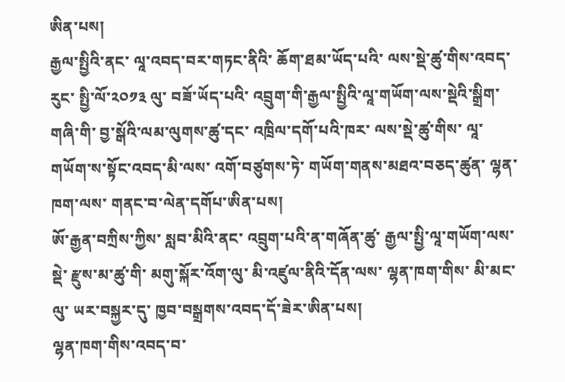ཨིན་པས།
རྒྱལ་སྤྱིའི་ནང་ ལཱ་འབད་བར་གཏང་ནིའི་ ཆོག་ཐམ་ཡོད་པའི་ ལས་སྡེ་ཚུ་གིས་འབད་རུང་ སྤྱི་ལོ་༢༠༡༣ ལུ་ བཟོ་ཡོད་པའི་ འབྲུག་གི་རྒྱལ་སྤྱིའི་ལཱ་གཡོག་ལས་སྡེའི་སྒྲིག་གཞི་གི་ བྱ་སྒོའི་ལམ་ལུགས་ཚུ་དང་ འཁྲིལ་དགོ་པའི་ཁར་ ལས་སྡེ་ཚུ་གིས་ ལཱ་གཡོག་ས་སྟོང་འབད་མི་ལས་ འགོ་བཙུགས་ཏེ་ གཡོག་གནས་མཐའ་བཅད་ཚུན་ ལྷན་ཁག་ལས་ གནང་བ་ལེན་དགོཔ་ཨིན་པས།
ཨོ་རྒྱན་བཀྲིས་ཀྱིས་ སླབ་མིའི་ནང་ འབྲུག་པའི་ན་གཞོན་ཚུ་ རྒྱལ་སྤྱི་ལཱ་གཡོག་ལས་སྡེ་ རྫུས་མ་ཚུ་གི་ མགུ་སྐོར་འོག་ལུ་ མི་འཛུལ་ནིའི་དོན་ལས་ ལྷན་ཁག་གིས་ མི་མང་ལུ་ ཡར་བསྐྱར་དུ་ ཁྱབ་བསྒྲགས་འབད་དོ་ཟེར་ཨིན་པས།
ལྷན་ཁག་གིས་འབད་བ་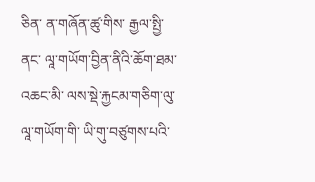ཅིན་ ན་གཞོན་ཚུ་གིས་ རྒྱལ་སྤྱི་ནང་ ལཱ་གཡོག་བྱིན་ནིའི་ཆོག་ཐམ་འཆང་མི་ ལས་སྡེ་རྐྱངམ་གཅིག་ལུ་ ལཱ་གཡོག་གི་ ཡི་གུ་བཙུགས་པའི་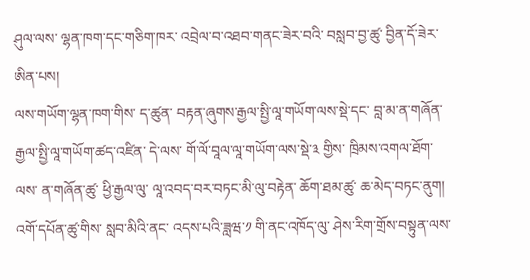ཤུལ་ལས་ ལྷན་ཁག་དང་གཅིག་ཁར་ འབྲེལ་བ་འཐབ་གནང་ཟེར་བའི་ བསླབ་བྱ་ཚུ་ བྱིན་དོ་ཟེར་ཨིན་པས།
ལས་གཡོག་ལྷན་ཁག་གིས་ ད་ཚུན་ བརྟན་ཞུགས་རྒྱལ་སྤྱི་ལཱ་གཡོག་ལས་སྡེ་དང་ བླ་མ་ན་གཞོན་རྒྱལ་སྤྱི་ལཱ་གཡོག་ཚད་འཛིན་ དེ་ལས་ གོ་ལོ་བཱལ་ལཱ་གཡོག་ལས་སྡེ་༣ གྱིས་ ཁྲིམས་འགལ་ཐོག་ལས་ ན་གཞོན་ཚུ་ ཕྱི་རྒྱལ་ལུ་ ལཱ་འབད་བར་བཏང་མི་ལུ་བརྟེན་ ཆོག་ཐམ་ཚུ་ ཆ་མེད་བཏང་ནུག།
འགོ་དཔོན་ཚུ་གིས་ སླབ་མིའི་ནང་ འདས་པའི་ཟླཝ་༡ གི་ནང་འཁོད་ལུ་ ཤེས་རིག་གྲོས་བསྟུན་ལས་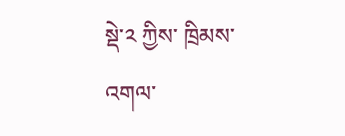སྡེ་༢ ཀྱིས་ ཁྲིམས་འགལ་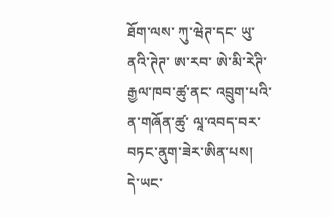ཐོག་ལས་ ཀུ་ཝེཊ་དང་ ཡུ་ནའི་ཊེཊ་ ཨ་རབ་ ཨེ་མི་རེཊི་རྒྱལ་ཁབ་ཚུ་ནང་ འབྲུག་པའི་ན་གཞོན་ཚུ་ ལཱ་འབད་བར་ བཏང་ནུག་ཟེར་ཨིན་པས།
དེ་ཡང་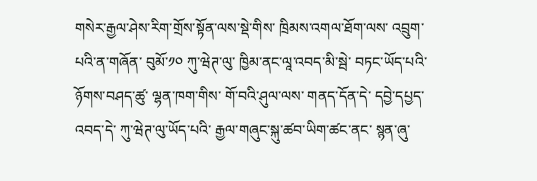གསེར་རྒྱལ་ཤེས་རིག་གྲོས་སྟོན་ལས་སྡེ་གིས་ ཁྲིམས་འགལ་ཐོག་ལས་ འབྲུག་པའི་ན་གཞོན་ བུམོ་༡༠ ཀུ་ཝེཊ་ལུ་ ཁྱིམ་ནང་ལཱ་འབད་མི་སྦེ་ བཏང་ཡོད་པའི་ཉོགས་བཤད་ཚུ་ ལྷན་ཁག་གིས་ གོ་བའི་ཤུལ་ལས་ གནད་དོན་དེ་ དབྱེ་དཔྱད་འབད་དེ་ ཀུ་ཝེཊ་ལུ་ཡོད་པའི་ རྒྱལ་གཞུང་སྐུ་ཚབ་ཡིག་ཚང་ནང་ སྙན་ཞུ་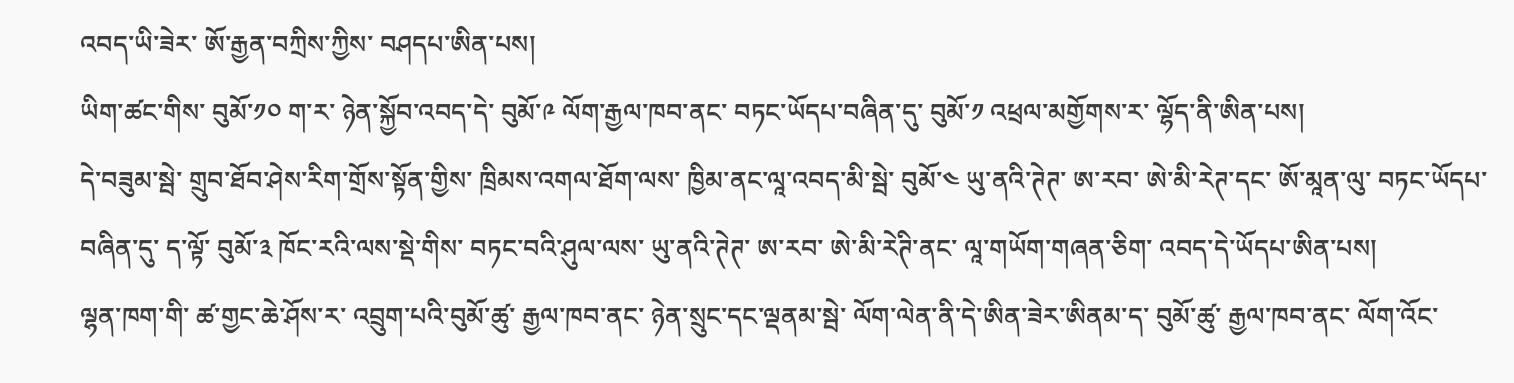འབད་ཡི་ཟེར་ ཨོ་རྒྱན་བཀྲིས་ཀྱིས་ བཤདཔ་ཨིན་པས།
ཡིག་ཚང་གིས་ བུམོ་༡༠ ག་ར་ ཉེན་སྐྱོབ་འབད་དེ་ བུམོ་༩ ལོག་རྒྱལ་ཁབ་ནང་ བཏང་ཡོདཔ་བཞིན་དུ་ བུམོ་༡ འཕྲལ་མགྱོགས་ར་ ལྷོད་ནི་ཨིན་པས།
དེ་བཟུམ་སྦེ་ གྲུབ་ཐོབ་ཤེས་རིག་གྲོས་སྟོན་གྱིས་ ཁྲིམས་འགལ་ཐོག་ལས་ ཁྱིམ་ནང་ལཱ་འབད་མི་སྦེ་ བུམོ་༤ ཡུ་ནའི་ཊེཊ་ ཨ་རབ་ ཨེ་མི་རེཊ་དང་ ཨོ་མཱན་ལུ་ བཏང་ཡོདཔ་བཞིན་དུ་ ད་ལྟོ་ བུམོ་༣ ཁོང་རའི་ལས་སྡེ་གིས་ བཏང་བའི་ཤུལ་ལས་ ཡུ་ནའི་ཊེཊ་ ཨ་རབ་ ཨེ་མི་རེཊི་ནང་ ལཱ་གཡོག་གཞན་ཅིག་ འབད་དེ་ཡོདཔ་ཨིན་པས།
ལྷན་ཁག་གི་ ཚ་གྱང་ཆེ་ཤོས་ར་ འབྲུག་པའི་བུམོ་ཚུ་ རྒྱལ་ཁབ་ནང་ ཉེན་སྲུང་དང་ལྡནམ་སྦེ་ ལོག་ལེན་ནི་དེ་ཨིན་ཟེར་ཨིནམ་ད་ བུམོ་ཚུ་ རྒྱལ་ཁབ་ནང་ ལོག་འོང་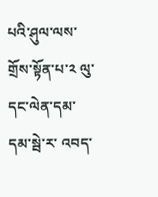པའི་ཤུལ་ལས་ གྲོས་སྟོན་པ་༢ ལུ་ དང་ལེན་དམ་དམ་སྦེ་ར་ འབད་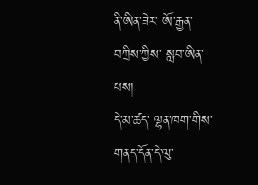ནི་ཨིན་ཟེར་ ཨོ་རྒྱན་བཀྲིས་ཀྱིས་ སླབ་ཨིན་པས།
དེ་མ་ཚད་ ལྷན་ཁག་གིས་ གནད་དོན་དེ་ལུ་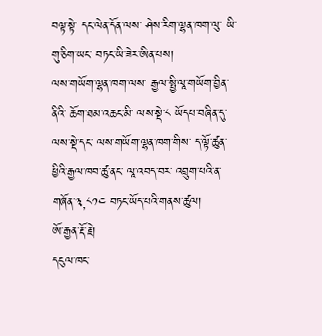བལྟ་སྟེ་ དང་ལེན་དོན་ལས་ ཤེས་རིག་ལྷན་ཁག་ལུ་ ཡི་གུ་ཅིག་ཡང་ བཏང་ཡི་ཟེར་ཨིན་པས།
ལས་གཡོག་ལྷན་ཁག་ལས་ རྒྱལ་སྤྱི་ལཱ་གཡོག་བྱིན་ནིའི་ ཆོག་ཐམ་འཆང་མི་ ལས་སྡེ་༨ ཡོདཔ་བཞིན་དུ་ ལས་སྡེ་དང་ ལས་གཡོག་ལྷན་ཁག་གིས་ ད་ལྟོ་ཚུན་ ཕྱིའི་རྒྱལ་ཁབ་ཚུ་ནང་ ལཱ་འབད་བར་ འབྲུག་པའི་ན་གཞོན་༣,༨༡༤ བཏང་ཡོད་པའི་གནས་ཚུལ།
ཨོ་རྒྱན་རྡོ་རྗེ།
དངུལ་ཁང་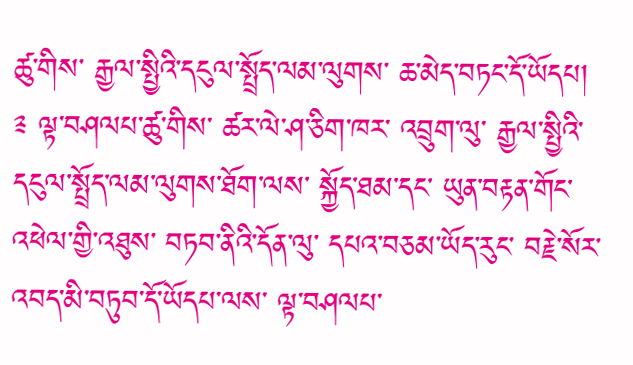ཚུ་གིས་ རྒྱལ་སྤྱིའི་དངུལ་སྤྲོད་ལམ་ལུགས་ ཆ་མེད་བཏང་དོ་ཡོདཔ།
༉ ལྟ་བཤལཔ་ཚུ་གིས་ ཚར་ལེ་ཤ་ཅིག་ཁར་ འབྲུག་ལུ་ རྒྱལ་སྤྱིའི་དངུལ་སྤྲོད་ལམ་ལུགས་ཐོག་ལས་ སྐྱོད་ཐམ་དང་ ཡུན་བརྟན་གོང་འཕེལ་གྱི་འཐུས་ བཏབ་ནིའི་དོན་ལུ་ དཔའ་བཅམ་ཡོད་རུང་ བརྗེ་སོར་འབད་མི་བཏུབ་དོ་ཡོདཔ་ལས་ ལྟ་བཤལཔ་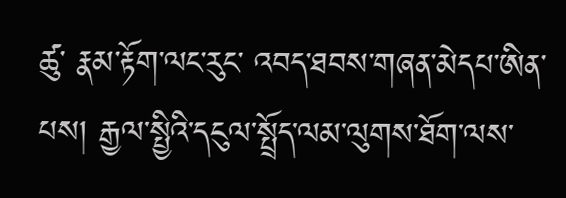ཚུ་ རྣམ་རྟོག་ལང་རུང་ འབད་ཐབས་གཞན་མེདཔ་ཨིན་པས། རྒྱལ་སྤྱིའི་དངུལ་སྤྲོད་ལམ་ལུགས་ཐོག་ལས་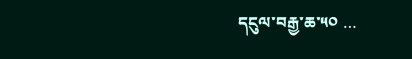དངུལ་བརྒྱ་ཆ་༥༠ …